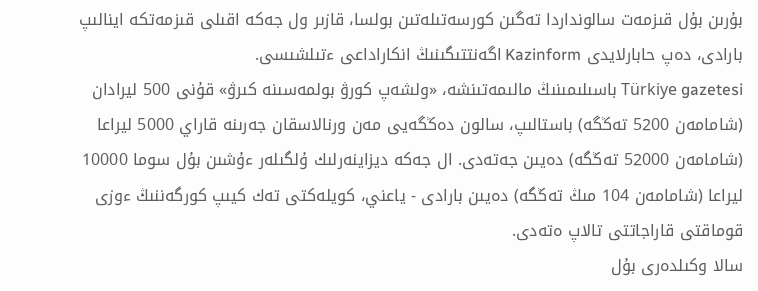بۇرىن بۇل قىزمەت سالونداردا تەگىن كورسەتىلەتىن بولسا، قازىر ول جەكە اقىلى قىزمەتكە اينالىپ بارادى، دەپ حابارلايدى Kazinform اگەنتتىگىنىڭ انكاراداعى ءتىلشىسى.
Türkiye gazetesi باسىلىمىنىڭ مالىمەتىنشە، «ولشەپ كورۋ بولمەسىنە كىرۋ» قۇنى 500 ليرادان (شامامەن 5200 تەڭگە) باستالىپ، سالون دەڭگەيى مەن ورنالاسقان جەرىنە قاراي 5000 ليراعا (شامامەن 52000 تەڭگە) دەيىن جەتەدى. ال جەكە ديزاينەرلىك ۇلگىلەر ءۇشىن بۇل سوما 10000 ليراعا (شامامەن 104 مىڭ تەڭگە) دەيىن بارادى - ياعني، كويلەكتى تەك كيىپ كورگەننىڭ ءوزى قوماقتى قاراجاتتى تالاپ ەتەدى.
سالا وكىلدەرى بۇل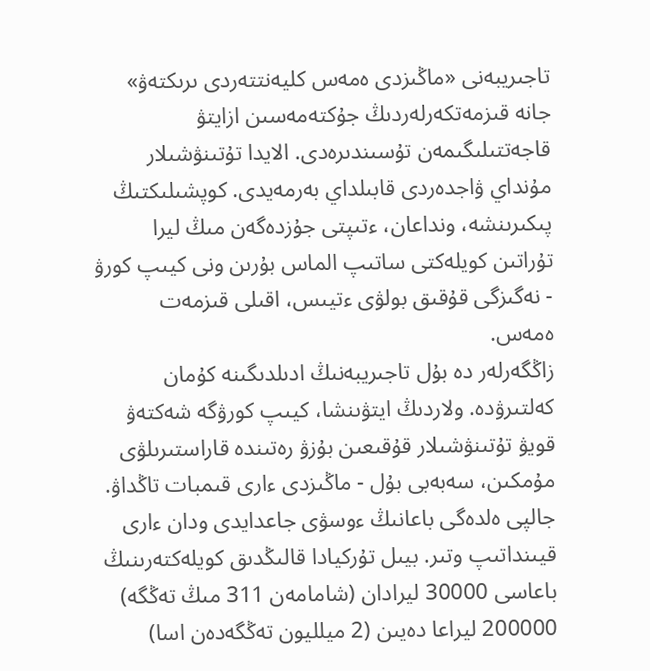تاجىريبەنى «ماڭىزدى ەمەس كليەنتتەردى ىرىكتەۋ» جانە قىزمەتكەرلەردىڭ جۇكتەمەسىن ازايتۋ قاجەتتىلىگىمەن تۇسىندىرەدى. الايدا تۇتىنۋشىلار مۇنداي ۋاجدەردى قابىلداي بەرمەيدى. كوپشىلىكتىڭ پىكىرىنشە، ونداعان، ءتىپتى جۇزدەگەن مىڭ ليرا تۇراتىن كويلەكتى ساتىپ الماس بۇرىن ونى كيىپ كورۋ - نەگىزگى قۇقىق بولۋى ءتيىس، اقىلى قىزمەت ەمەس.
زاڭگەرلەر دە بۇل تاجىريبەنىڭ ادىلدىگىنە كۇمان كەلتىرۋدە. ولاردىڭ ايتۋىنشا، كيىپ كورۋگە شەكتەۋ قويۋ تۇتىنۋشىلار قۇقىعىن بۇزۋ رەتىندە قاراستىرىلۋى مۇمكىن، سەبەبى بۇل - ماڭىزدى ءارى قىمبات تاڭداۋ.
جالپى ەلدەگى باعانىڭ ءوسۋى جاعدايدى ودان ءارى قيىنداتىپ وتىر. بيىل تۇركيادا قالىڭدىق كويلەكتەرىنىڭ باعاسى 30000 ليرادان (شامامەن 311 مىڭ تەڭگە) 200000 ليراعا دەيىن (2 ميلليون تەڭگەدەن اسا)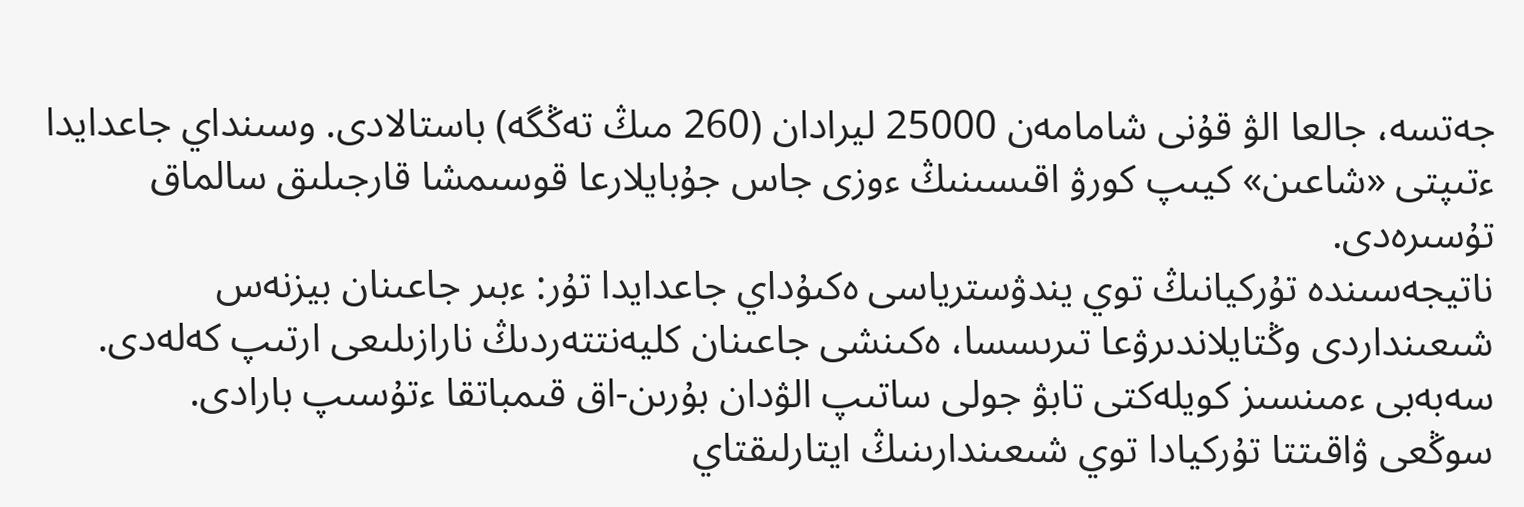جەتسە، جالعا الۋ قۇنى شامامەن 25000 ليرادان (260 مىڭ تەڭگە) باستالادى. وسىنداي جاعدايدا ءتىپتى «شاعىن» كيىپ كورۋ اقىسىنىڭ ءوزى جاس جۇبايلارعا قوسىمشا قارجىلىق سالماق تۇسىرەدى.
ناتيجەسىندە تۇركيانىڭ توي يندۋسترياسى ەكىۇداي جاعدايدا تۇر: ءبىر جاعىنان بيزنەس شىعىنداردى وڭتايلاندىرۋعا تىرىسسا، ەكىنشى جاعىنان كليەنتتەردىڭ نارازىلىعى ارتىپ كەلەدى. سەبەبى ءمىنسىز كويلەكتى تابۋ جولى ساتىپ الۋدان بۇرىن-اق قىمباتقا ءتۇسىپ بارادى.
سوڭعى ۋاقىتتا تۇركيادا توي شىعىندارىنىڭ ايتارلىقتاي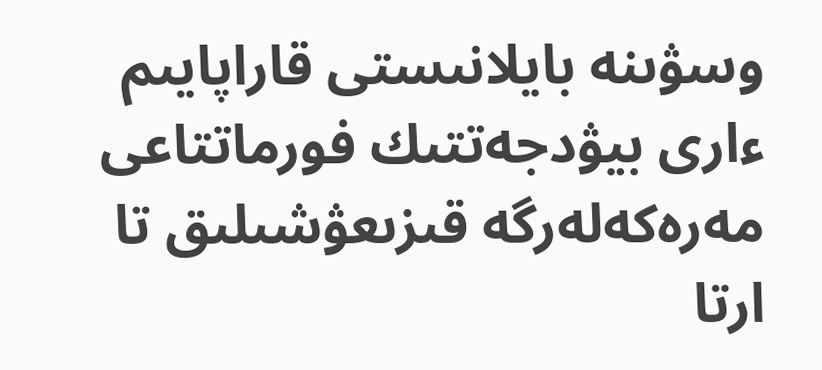وسۋىنە بايلانىستى قاراپايىم ءارى بيۋدجەتتىك فورماتتاعى مەرەكەلەرگە قىزىعۋشىلىق تا ارتا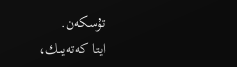تۇسكەن.
ايتا كەتەيىك،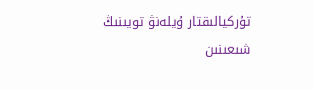تۇركيالىقتار ۇيلەنۋ تويىنىڭ شىعىنىن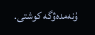ۇنەمدەۋگە كوشتى.